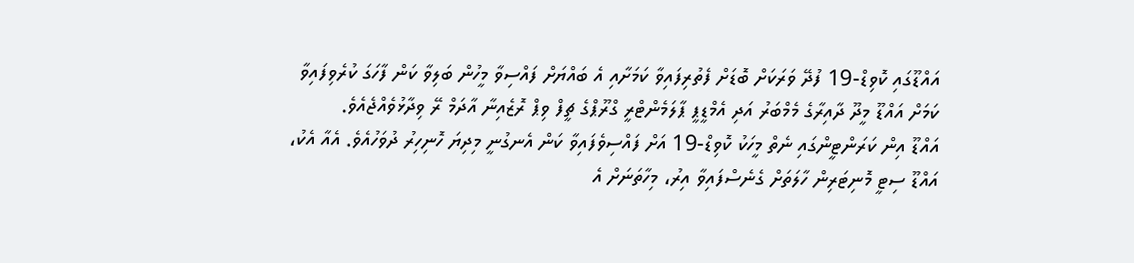އައްޑޫގައި ކޮވިޑް-19 ފުދޭ ވަރަކަށް ބޮޑަށް ފެތުރިފައިވާ ކަމަށާއި އެ ބައްޔަށް ފައްސިވާ މީހުން ބަލިވާ ކަން ފާހަގަ ކުރެވިފައިވާ ކަމަށް އައްޑޫ މީދޫ ދާއިރާގެ މެމްބަރު އަދި އެމްޑީޕީ ޕާލަމެންޓްރީ ގްރޫޕްގެ ޗީފް ވިޕް ރޮޒެއިނާ އާދަމް ރޭ ވިދާޅުވެއްޖެއެވެ.
އައްޑޫ އިން ކަރަންޓީންގައި ނެތް މީހަކު ކޮވިޑް-19 އަށް ފައްސިވެފައިވާ ކަން އެނގުނީ މިދިޔަ ހޮނިހިރު ދުވަހުއެވެ. އެއާ އެކު، އައްޑޫ ސިޓީ މޮނިޓަރިން ހާލަތަށް ގެނެސްފައިވާ އިރު، މިހާތަނަށް އެ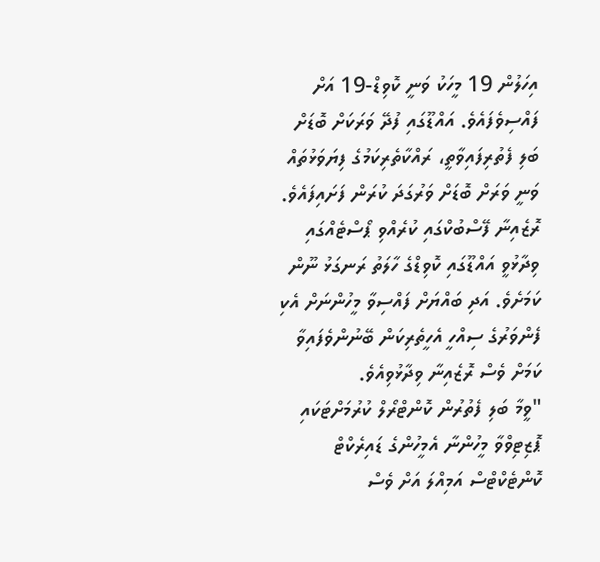އިހަލުން 19 މީހަކު ވަނީ ކޮވިޑް-19 އަށް ފައްސިވެފައެވެ. އައްޑޫގައި ފުދޭ ވަރަކަށް ބޮޑަށް ބަލި ފެތުރިފައިވާތީ، ރައްކާތެރިކަމުގެ ފިޔަވަޅުތައް ވަނީ ވަރަށް ބޮޑަށް ވަރުގަދަ ކުރަން ފަށައިފައެވެ.
ރޮޒެއިނާ ފޭސްބުކްގައި ކުރެއްވި ޕޯސްޓެއްގައި ވިދާޅުވީ އައްޑޫގައި ކޮވިޑްގެ ހާލަތު ރަނގަޅު ނޫން ކަމަށެވެ. އަދި ބައްޔަށް ފައްސިވާ މީހުންނަށް އެކި ފެންވަރުގެ ސިއްހީ އެހީތެރިކަން ބޭނުންވެފައިވާ ކަމަށް ވެސް ރޮޒެއިނާ ވިދާޅުވިއެވެ.
"ވީމާ ބަލި ފެތުރުން ކޮންޓްރޯލް ކުރުމަށްޓަކައި ޕޮޒިޓިވްވާ މީހުންނާ އެމީހުންގެ ޑައިރެކްޓް ކޮންޓެކްޓްސް އަމިއްލަ އަށް ވެސް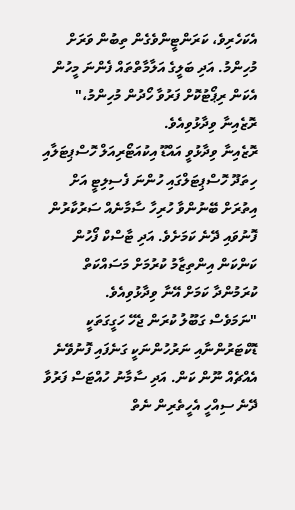އެކަހެރިވެ، ކަރަންޓީންވެގެން ތިބުން ވަރަށް މުހިންމު. އަދި ބަލީގެ އަލާމާތްތައް ފެންނަ މީހުން އެކަން ރިޕޯޓުކޮށް ފަރުވާ ހޯދުން މުހިންމު،" ރޮޒެއިނާ ވިދާޅުވިއެވެ.
ރޮޒެއިނާ ވިދާޅުވީ އައްޑޫ އިކުއަޓޯރިއަލް ހޮސްޕިޓަލާއި ހިތަދޫ ހޮސްޕިޓަލްގައި ހުންނަ ފެސިލިޓީ އަށް އިތުރަށް ބޭނުންވާ ހުރިހާ ސާމާނެއް ސަރުކާރުން ފޮނުވައި ދޭނެ ކަމަށެވެ. އަދި ޓާސްކް ފޯހުން ކަންކަން އިންތިޒާމު ކުރުމަށް މަސައްކަތް ކުރަމުންދާ ކަމަށް އޭނާ ވިދާޅުވިއެވެ.
"ނަމަވެސް ގަބޫލު ކުރަން ޖެހޭ ހަގީގަތަކީ ޑޮކްޓަރުންނާއި ނަރުހުންނަކީ ގަނެފައި ފޮނުވޭނެ އެއްޗެއް ނޫން ކަން. އަދި ސާމާނު ހުއްޓަސް ފަރުވާ ދޭނެ ސިއްހީ އެހީތެރިން ނެތް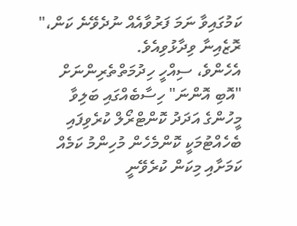ކަމުގައިވާ ނަމަ ފަރުވާއެއް ނުދެވޭނެ ކަން،" ރޮޒެއިނާ ވިދާޅުވިއެވެ.
އެހެންވެ، ސިއްހީ ހިދުމަތްތެރިންނަށް "އޮބި އޮންނަ" ހިސާބެއްގައި ބަލިވާ މީހުންގެ އަދަދު ކޮންޓްރޯލް ކުރެވިފައި ބެހެއްޓުމަކީ ކޮންމެހެން މުހިންމު ކަމެއް ކަމަށާއި މިކަން ކުރެވޭނީ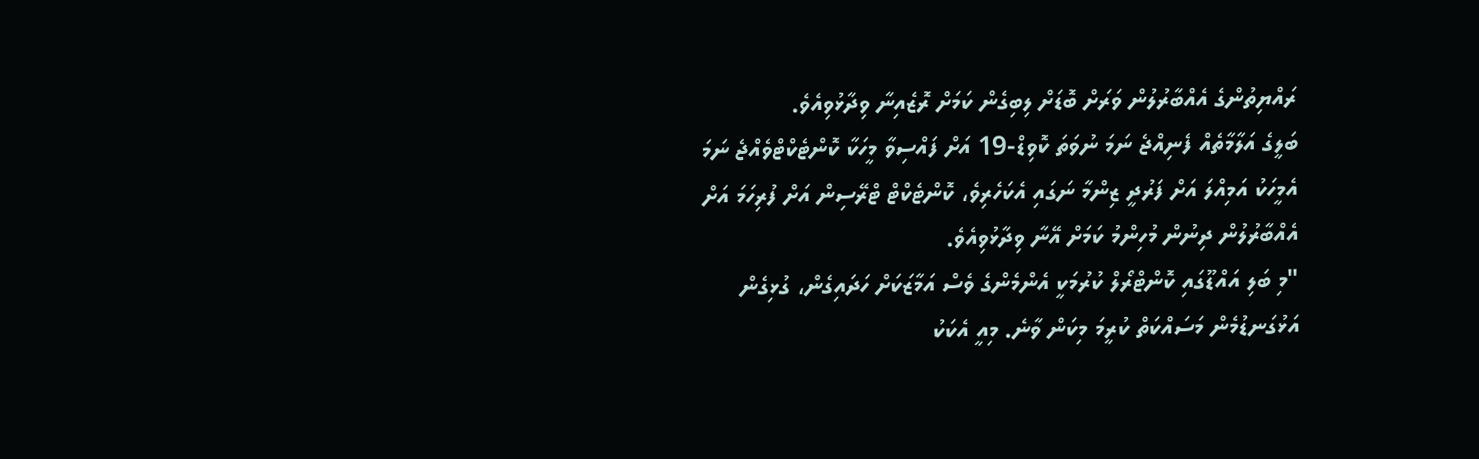ރައްޔިތުންގެ އެއްބާރުލުން ވަރަށް ބޮޑަށް ލިބިގެން ކަމަށް ރޮޒެއިނާ ވިދާޅުވިއެވެ.
ބަލީގެ އަލާމާތެއް ފެނިއްޖެ ނަމަ ނުވަތަ ކޮވިޑް-19 އަށް ފައްސިވާ މީހަކާ ކޮންޓެކްޓްވެއްޖެ ނަމަ އެމީހަކު އަމިއްލަ އަށް ފަރުދީ ޒިންމާ ނަގައި އެކަހެރިވެ، ކޮންޓެކްޓް ޓްރޭސިން އަށް ފުރިހަމަ އަށް އެއްބާރުލުން ދިނުން މުހިންމު ކަމަށް އޭނާ ވިދާޅުވިއެވެ.
"މި ބަލި އައްޑޫގައި ކޮންޓްރޯލް ކުރުމަކީ އެންމެންގެ ވެސް އަމާޒަކަށް ހަދައިގެން، ގުޅިގެން އަޅުގަނޑުމެން މަސައްކަތް ކުރީމަ މިކަން ވާނެ. މިއީ އެކަކު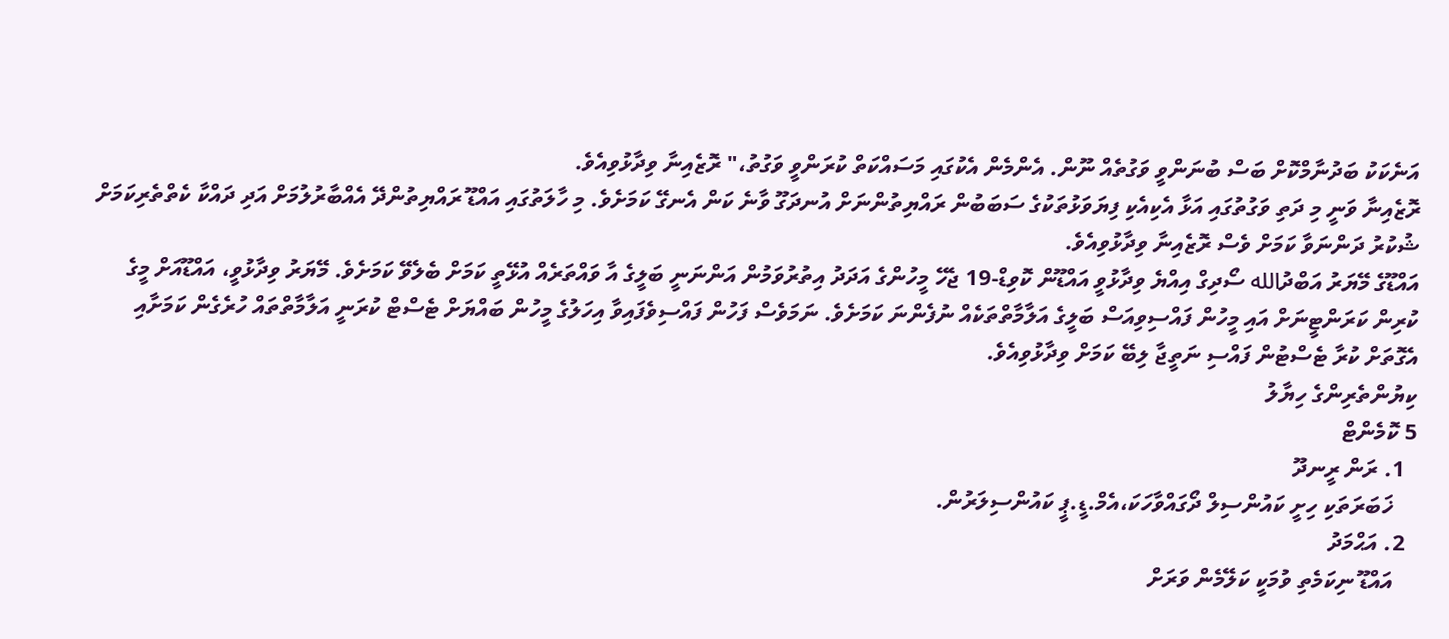އަނެކަކު ބަދުނާމްކޮށް ބަސް ބުނަންވީ ވަގުތެއް ނޫން. އެންމެން އެކުގައި މަސައްކަތް ކުރަންވީ ވަގުތު،" ރޮޒެއިނާ ވިދާޅުވިއެވެ.
ރޮޒެއިނާ ވަނީ މި ދަތި ވަގުތުގައި އަޅާ އެކިއެކި ފިޔަވަޅުތަކުގެ ސަބަބުން ރައްޔިތުންނަށް އުނދަގޫ ވާނެ ކަން އެނގޭ ކަމަށެވެ. މި ހާލަތުގައި އައްޑޫ ރައްޔިތުންދޭ އެއްބާރުލުމަށް އަދި ދައްކާ ކެތްތެރިކަމަށް ޝުކުރު ދަންނަވާ ކަމަށް ވެސް ރޮޒެއިނާ ވިދާޅުވިއެވެ.
އައްޑޫގެ މޭޔަރު އަބްދުالله ސޯދިގް އިއްޔެ ވިދާޅުވީ އައްޑޫން ކޮވިޑް-19 ޖެހޭ މީހުންގެ އަދަދު އިތުރުވަމުން އަންނަނީ ބަލީގެ އާ ވައްތަރެއް އުޅޭތީ ކަމަށް ބެލެވޭ ކަމަށެވެ. މޭޔަރު ވިދާޅުވީ، އައްޑޫއަށް މީގެ ކުރިން ކަރަންޓީނަށް އައި މީހުން ފައްސިވިއަސް ބަލީގެ އަލާމާތްތަކެއް ނުފެންނަ ކަމަށެވެ. ނަމަވެސް ފަހުން ފައްސިވެފައިވާ އިހަލުގެ މީހުން ބައްޔަށް ޓެސްޓް ކުރަނީ އަލާމާތްތައް ހުރެގެން ކަމަށާއި އެގޮތަށް ކުރާ ޓެސްޓުން ފައްސި ނަތީޖާ ލިބޭ ކަމަށް ވިދާޅުވިއެވެ.
ކިޔުންތެރިންގެ ހިޔާލު
5 ކޮމެންޓް
  1. ރަން ރީނދޫ
    ޚަބަރަތަކި ހިށީ ކައުންސިލް ދޯގައްވާހަކަ،އެމް.ޑީ.ޕީ ކައުންސިލަރުން.
  2. އަޙްމަދު
    އައްޑޫ ނިކަމެތި ވުމަކީ ކަލޭމެން ވަރަށް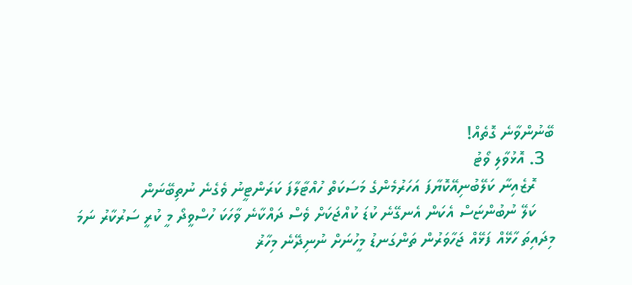ބޭނުންވާނެ ގޮތެއް!
  3. އޮޅުވާލި ވޯޓު
    ރޮޒެއިނާ ކަލޭބުނިއޭކޮޔާފަ އަހަރުމެންގެ މަސަކަތް ހުއްޓާލާފަ ކަރަންޓީނު ވެގެނެ ނުތިބޭނަން
    ކަލޭ ނުބުންޏަސް އެކަން އެނގޭނެ ކުޑަ ކުއްޖަކަށް ވެސް ދައްކާނެ ވާހަކަ ހުސްވީދޯ މީ ކުރީ ސަރުކާރު ނަމަ މިދައިތަ ހާޅޭއް ފަޅޭއް ޖަހާވަރުން ތަންގަނޑު މީހުނަށް ނުނިދޭނެ މިހާޜު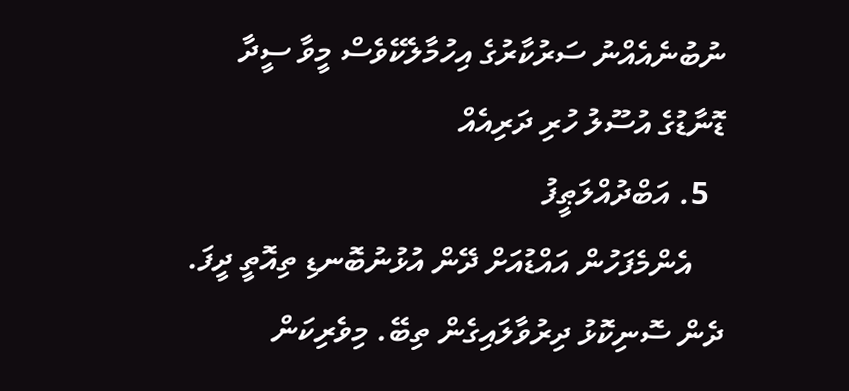ނުބުނެއެއްނު ސަރުކާރުގެ އިހުމާލެކޭވެސް މީވާ ސީދާ ޑޮނާޑުގެ އުސޫލު ހުރި ދަރިއެއް
  5. އަބްދުއްލަޠީފު
    އެންމެފަހުން އައްޑުއަށް ދޭން އުޅުނުބޮނޑި ތިއޮތީ ދީފަ. ދެން ސޮނިކޮޅު ދިރުވާލައިގެން ތިބޭ. މިވެރިކަން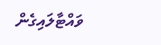ވައްޓާލައިގެން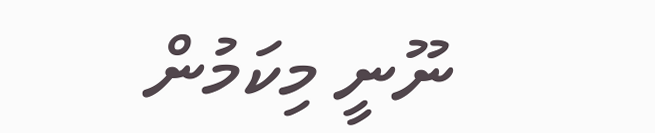ނޫނީ މިކަމުން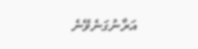އަރާނުގަނެވޭނެ